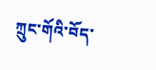ཀྲུང་གོའི་བོད་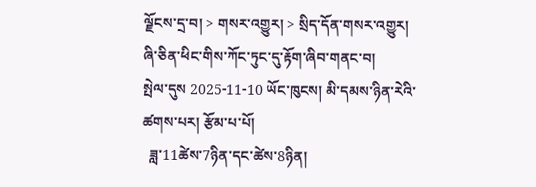ལྗོངས་དྲ་བ། > གསར་འགྱུར། > སྲིད་དོན་གསར་འགྱུར།
ཞི་ཅིན་ཕིང་གིས་ཀོང་ཏུང་དུ་རྟོག་ཞིབ་གནང་བ།
སྤེལ་དུས 2025-11-10 ཡོང་ཁུངས། མི་དམས་ཉིན་རེའི་ཚགས་པར། རྩོམ་པ་པོ།
  ཟླ་11ཚེས་7ཉིན་དང་ཚེས་8ཉིན།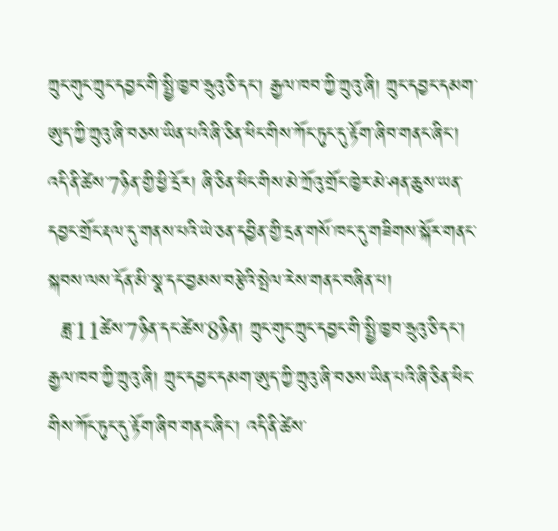ཀྲུང་གུང་ཀྲུང་དབྱང་གི་སྤྱི་ཁྱབ་ཧྲུའུ་ཅི་དང་། རྒྱལ་ཁབ་ཀྱི་ཀྲུའུ་ཞི། ཀྲུང་དབྱང་དམག་ཨུད་ཀྱི་ཀྲུའུ་ཞི་བཅས་ཡིན་པའི་ཞི་ཅིན་ཕིང་གིས་ཀོང་ཏུང་དུ་རྟོག་ཞིབ་གནང་ཞིང་། འདི་ནི་ཚེས་7ཉིན་གྱི་ཕྱི་དྲོར། ཞི་ཅིན་ཕིང་གིས་མེ་ཀྲོའུ་གྲོང་ཁྱེར་མེ་ཤན་ཆུས་ཡན་དབྱང་གྲོང་རྡལ་དུ་གནས་པའི་ཡེ་ཅན་དབྱིན་གྱི་དྲན་གསོ་ཁང་དུ་གཟིགས་སྐོར་གནང་སྐབས་ལས་དོན་མི་སྣ་དང་བྱམས་བརྩེའི་སྤེལ་རེས་གནང་བཞིན་པ།
  ཟླ་11ཚེས་7ཉིན་དང་ཚེས་8ཉིན། ཀྲུང་གུང་ཀྲུང་དབྱང་གི་སྤྱི་ཁྱབ་ཧྲུའུ་ཅི་དང་། རྒྱལ་ཁབ་ཀྱི་ཀྲུའུ་ཞི། ཀྲུང་དབྱང་དམག་ཨུད་ཀྱི་ཀྲུའུ་ཞི་བཅས་ཡིན་པའི་ཞི་ཅིན་ཕིང་གིས་ཀོང་ཏུང་དུ་རྟོག་ཞིབ་གནང་ཞིང་། འདི་ནི་ཚེས་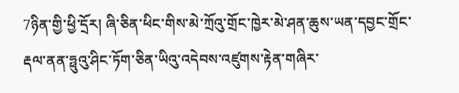7ཉིན་གྱི་ཕྱི་དྲོར། ཞི་ཅིན་ཕིང་གིས་མེ་ཀྲོའུ་གྲོང་ཁྱེར་མེ་ཤན་ཆུས་ཡན་དབྱང་གྲོང་རྡལ་ནན་ཧྥུའུ་ཤིང་ཏོག་ཅིན་ཡིའུ་འདེབས་འཛུགས་རྟེན་གཞིར་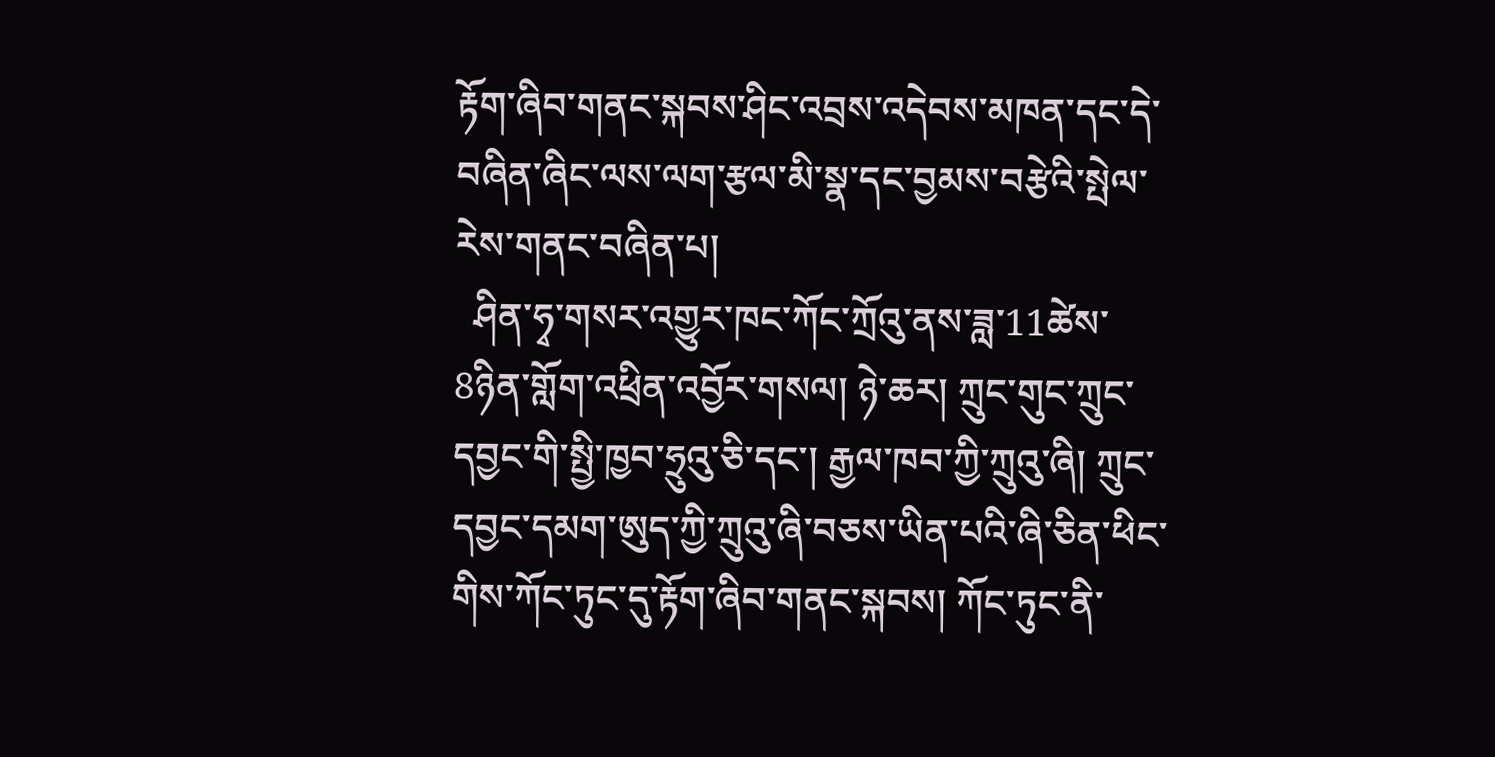རྟོག་ཞིབ་གནང་སྐབས་ཤིང་འབྲས་འདེབས་མཁན་དང་དེ་བཞིན་ཞིང་ལས་ལག་རྩལ་མི་སྣ་དང་བྱམས་བརྩེའི་སྤེལ་རེས་གནང་བཞིན་པ།
  ཤིན་ཧྭ་གསར་འགྱུར་ཁང་ཀོང་ཀྲོའུ་ནས་ཟླ་11ཚེས་8ཉིན་གློག་འཕྲིན་འབྱོར་གསལ། ཉེ་ཆར། ཀྲུང་གུང་ཀྲུང་དབྱང་གི་སྤྱི་ཁྱབ་ཧྲུའུ་ཅི་དང་། རྒྱལ་ཁབ་ཀྱི་ཀྲུའུ་ཞི། ཀྲུང་དབྱང་དམག་ཨུད་ཀྱི་ཀྲུའུ་ཞི་བཅས་ཡིན་པའི་ཞི་ཅིན་ཕིང་གིས་ཀོང་ཏུང་དུ་རྟོག་ཞིབ་གནང་སྐབས། ཀོང་ཏུང་ནི་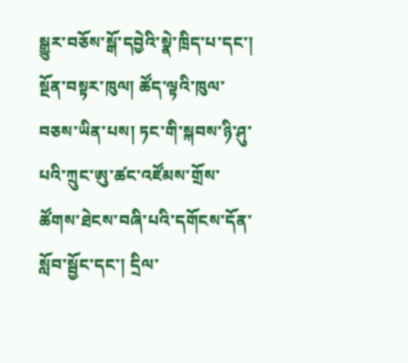སྒྱུར་བཅོས་སྒོ་དབྱེའི་སྣེ་ཁྲིད་པ་དང་། སྔོན་བསྟར་ཁུལ། ཚོད་ལྟའི་ཁུལ་བཅས་ཡིན་པས། ཏང་གི་སྐབས་ཉི་ཤུ་པའི་ཀྲུང་ཨུ་ཚང་འཛོམས་གྲོས་ཚོགས་ཐེངས་བཞི་པའི་དགོངས་དོན་སློབ་སྦྱོང་དང་། དྲིལ་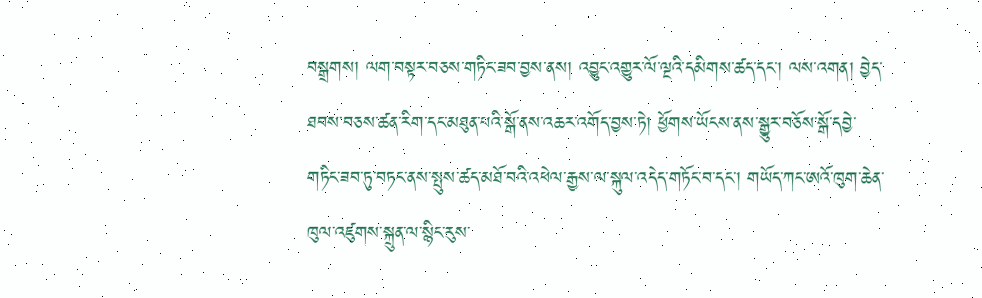བསྒྲགས། ལག་བསྟར་བཅས་གཏིང་ཟབ་བྱས་ནས། འབྱུང་འགྱུར་ལོ་ལྔའི་དམིགས་ཚད་དང་། ལས་འགན། བྱེད་ཐབས་བཅས་ཚན་རིག་དང་མཐུན་པའི་སྒོ་ནས་འཆར་འགོད་བྱས་ཏེ། ཕྱོགས་ཡོངས་ནས་སྒྱུར་བཅོས་སྒོ་དབྱེ་གཏིང་ཟབ་ཏུ་བཏང་ནས་སྤུས་ཚད་མཐོ་བའི་འཕེལ་རྒྱས་ལ་སྐུལ་འདེད་གཏོང་བ་དང་། གཡོད་ཀང་ཨའོ་ཁུག་ཆེན་ཁུལ་འཛུགས་སྐྲུན་ལ་སྙིང་རུས་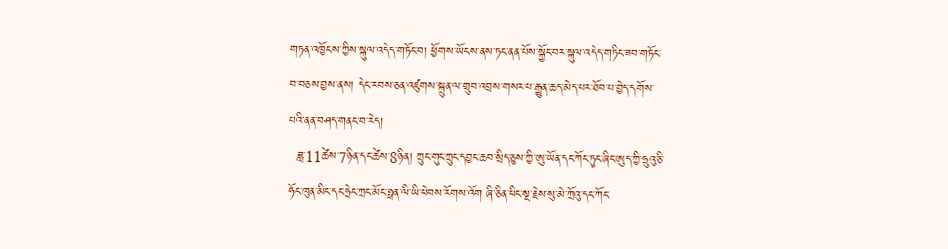གཏན་འཁྱོངས་ཀྱིས་སྐུལ་འདེད་གཏོང་བ། ཕྱོགས་ཡོངས་ནས་ཏང་ནན་པོས་སྐྱོང་བར་སྐུལ་འདེད་གཏིང་ཟབ་གཏོང་བ་བཅས་བྱས་ནས། དེང་རབས་ཅན་འཛུགས་སྐྲུན་ལ་གྲུབ་འབྲས་གསར་པ་རྒྱུན་ཆད་མེད་པར་ཐོབ་པ་བྱེད་དགོས་པའི་ནན་བཤད་གནང་བ་རེད།
  ཟླ་11ཚེས་7ཉིན་དང་ཚེས་8ཉིན། ཀྲུང་གུང་ཀྲུང་དབྱང་ཆབ་སྲིད་ཅུས་ཀྱི་ཨུ་ཡོན་དང་ཀོང་ཏུང་ཞིང་ཨུད་ཀྱི་ཧྲུའུ་ཅི་ཧོང་ཁུན་མིང་དང་ཧྲེང་ཀྲང་མོང་ཧྥན་ལི་ཡི་ཕེབས་རོགས་འོག ཞི་ཅིན་ཕིང་སྔ་རྗེས་སུ་མེ་ཀྲོའུ་དང་ཀོང་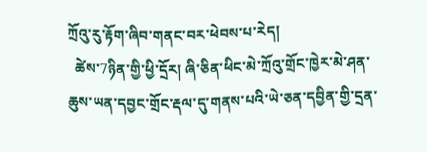ཀྲོའུ་རུ་རྟོག་ཞིབ་གནང་བར་ཕེབས་པ་རེད།
  ཚེས་7ཉིན་གྱི་ཕྱི་དྲོར། ཞི་ཅིན་ཕིང་མེ་ཀྲོའུ་གྲོང་ཁྱེར་མེ་ཤན་ཆུས་ཡན་དབྱང་གྲོང་རྡལ་དུ་གནས་པའི་ཡེ་ཅན་དབྱིན་གྱི་དྲན་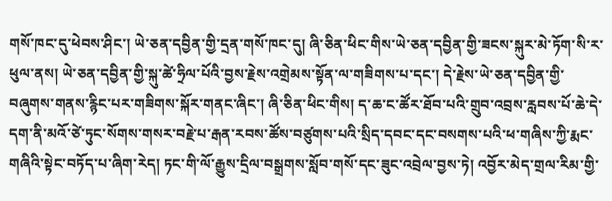གསོ་ཁང་དུ་ཕེབས་ཤིང་། ཡེ་ཅན་དབྱིན་གྱི་དྲན་གསོ་ཁང་དུ། ཞི་ཅིན་ཕིང་གིས་ཡེ་ཅན་དབྱིན་གྱི་ཟངས་སྐུར་མེ་ཏོག་སི་ར་ཕུལ་ནས། ཡེ་ཅན་དབྱིན་གྱི་སྐུ་ཚེ་ཧྲིལ་པོའི་བྱས་རྗེས་འགྲེམས་སྟོན་ལ་གཟིགས་པ་དང་། དེ་རྗེས་ཡེ་ཅན་དབྱིན་གྱི་བཞུགས་གནས་རྙིང་པར་གཟིགས་སྐོར་གནང་ཞིང་། ཞི་ཅིན་ཕིང་གིས། ད་ཆ་ང་ཚོར་ཐོབ་པའི་གྲུབ་འབྲས་རླབས་པོ་ཆེ་དེ་དག་ནི་མའོ་ཙེ་ཏུང་སོགས་གསར་བརྗེ་པ་རྒན་རབས་ཚོས་བཙུགས་པའི་སྲིད་དབང་དང་བསགས་པའི་ཕ་གཞིས་ཀྱི་རྨང་གཞིའི་སྟེང་བཏོད་པ་ཞིག་རེད། ཏང་གི་ལོ་རྒྱུས་དྲིལ་བསྒྲགས་སློབ་གསོ་དང་ཟུང་འབྲེལ་བྱས་ཏེ། འབྱོར་མེད་གྲལ་རིམ་གྱི་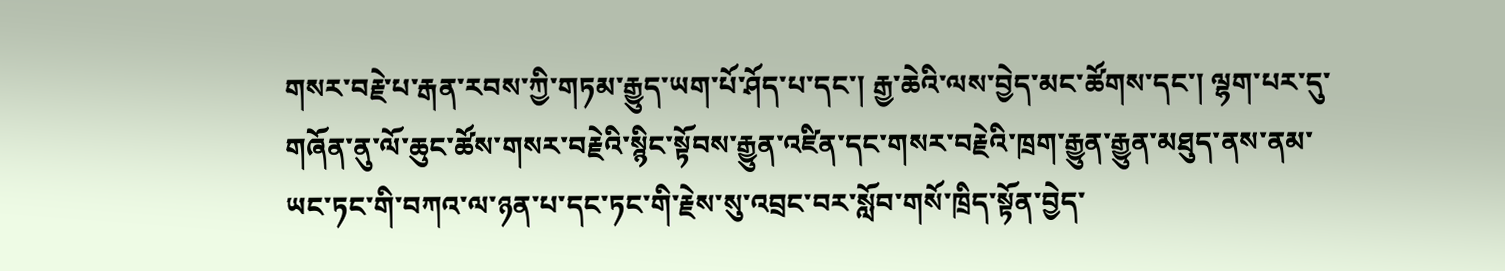གསར་བརྗེ་པ་རྒན་རབས་ཀྱི་གཏམ་རྒྱུད་ཡག་པོ་ཤོད་པ་དང་། རྒྱ་ཆེའི་ལས་བྱེད་མང་ཚོགས་དང་། ལྷག་པར་དུ་གཞོན་ནུ་ལོ་ཆུང་ཚོས་གསར་བརྗེའི་སྙིང་སྟོབས་རྒྱུན་འཛིན་དང་གསར་བརྗེའི་ཁྲག་རྒྱུན་རྒྱུན་མཐུད་ནས་ནམ་ཡང་ཏང་གི་བཀའ་ལ་ཉན་པ་དང་ཏང་གི་རྗེས་སུ་འབྲང་བར་སློབ་གསོ་ཁྲིད་སྟོན་བྱེད་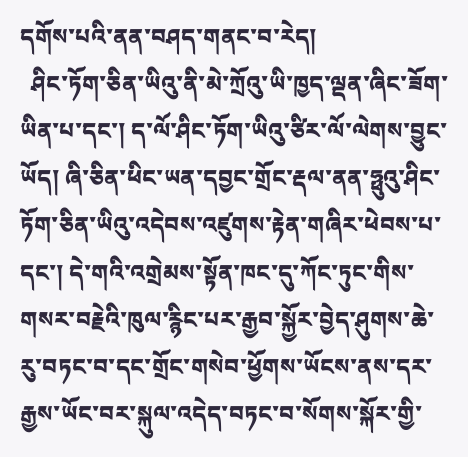དགོས་པའི་ནན་བཤད་གནང་བ་རེད།
  ཤིང་ཏོག་ཅིན་ཡིའུ་ནི་མེ་ཀྲོའུ་ཡི་ཁྱད་ལྡན་ཞིང་ཟོག་ཡིན་པ་དང་། ད་ལོ་ཤིང་ཏོག་ཡིའུ་ཙིར་ལོ་ལེགས་བྱུང་ཡོད། ཞི་ཅིན་ཕིང་ཡན་དབྱང་གྲོང་རྡལ་ནན་ཧྥུའུ་ཤིང་ཏོག་ཅིན་ཡིའུ་འདེབས་འཛུགས་རྟེན་གཞིར་ཕེབས་པ་དང་། དེ་གའི་འགྲེམས་སྟོན་ཁང་དུ་ཀོང་ཏུང་གིས་གསར་བརྗེའི་ཁུལ་རྙིང་པར་རྒྱབ་སྐྱོར་བྱེད་ཤུགས་ཆེ་རུ་བཏང་བ་དང་གྲོང་གསེབ་ཕྱོགས་ཡོངས་ནས་དར་རྒྱས་ཡོང་བར་སྐུལ་འདེད་བཏང་བ་སོགས་སྐོར་གྱི་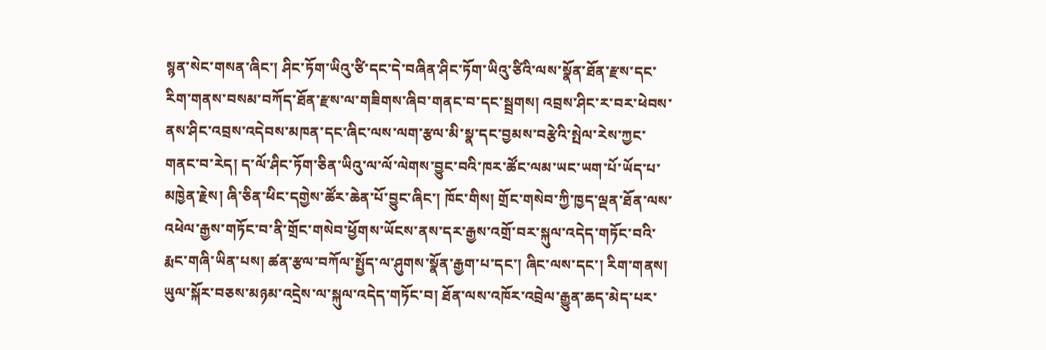སྙན་སེང་གསན་ཞིང་། ཤིང་ཏོག་ཡིའུ་ཙི་དང་དེ་བཞིན་ཤིང་ཏོག་ཡིའུ་ཙིའི་ལས་སྣོན་ཐོན་རྫས་དང་རིག་གནས་བསམ་བཀོད་ཐོན་རྫས་ལ་གཟིགས་ཞིབ་གནང་བ་དང་སྦྲགས། འབྲས་ཤིང་ར་བར་ཕེབས་ནས་ཤིང་འབྲས་འདེབས་མཁན་དང་ཞིང་ལས་ལག་རྩལ་མི་སྣ་དང་བྱམས་བརྩེའི་སྤེལ་རེས་ཀྱང་གནང་བ་རེད། ད་ལོ་ཤིང་ཏོག་ཅིན་ཡིའུ་ལ་ལོ་ལེགས་བྱུང་བའི་ཁར་ཚོང་ལམ་ཡང་ཡག་པོ་ཡོད་པ་མཁྱེན་རྗེས། ཞི་ཅིན་ཕིང་དགྱེས་ཚོར་ཆེན་པོ་བྱུང་ཞིང་། ཁོང་གིས། གྲོང་གསེབ་ཀྱི་ཁྱད་ལྡན་ཐོན་ལས་འཕེལ་རྒྱས་གཏོང་བ་ནི་གྲོང་གསེབ་ཕྱོགས་ཡོངས་ནས་དར་རྒྱས་འགྲོ་བར་སྐུལ་འདེད་གཏོང་བའི་རྨང་གཞི་ཡིན་པས། ཚན་རྩལ་བཀོལ་སྤྱོད་ལ་ཤུགས་སྣོན་རྒྱག་པ་དང་། ཞིང་ལས་དང་། རིག་གནས། ཡུལ་སྐོར་བཅས་མཉམ་འདྲེས་ལ་སྐུལ་འདེད་གཏོང་བ། ཐོན་ལས་འཁོར་འབྲེལ་རྒྱུན་ཆད་མེད་པར་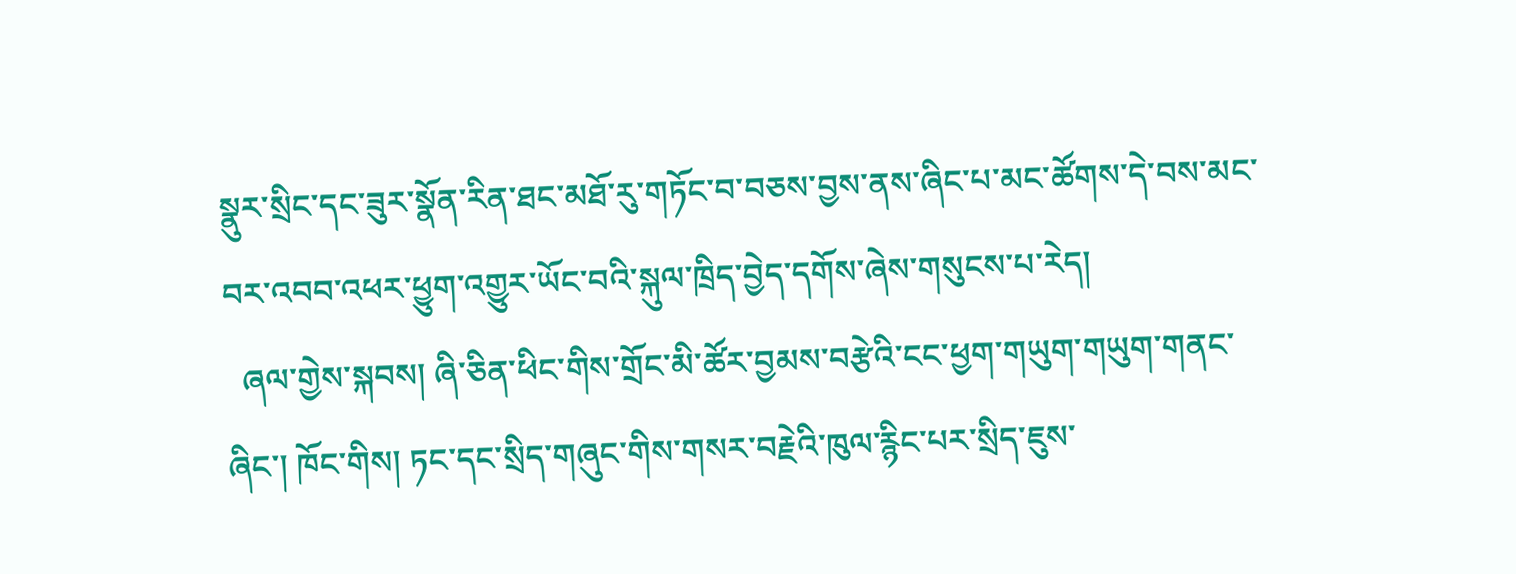སྣུར་སྲིང་དང་ཟུར་སྣོན་རིན་ཐང་མཐོ་རུ་གཏོང་བ་བཅས་བྱས་ནས་ཞིང་པ་མང་ཚོགས་དེ་བས་མང་བར་འབབ་འཕར་ཕྱུག་འགྱུར་ཡོང་བའི་སྐུལ་ཁྲིད་བྱེད་དགོས་ཞེས་གསུངས་པ་རེད།
  ཞལ་གྱེས་སྐབས། ཞི་ཅིན་ཕིང་གིས་གྲོང་མི་ཚོར་བྱམས་བརྩེའི་ངང་ཕྱག་གཡུག་གཡུག་གནང་ཞིང་། ཁོང་གིས། ཏང་དང་སྲིད་གཞུང་གིས་གསར་བརྗེའི་ཁུལ་རྙིང་པར་སྲིད་ཇུས་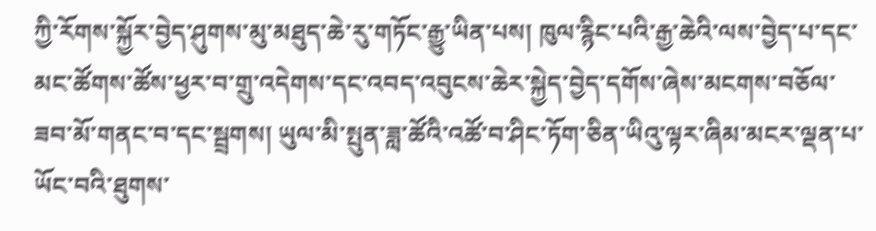ཀྱི་རོགས་སྐྱོར་བྱེད་ཤུགས་མུ་མཐུད་ཆེ་རུ་གཏོང་རྒྱུ་ཡིན་པས། ཁུལ་རྙིང་པའི་རྒྱ་ཆེའི་ལས་བྱེད་པ་དང་མང་ཚོགས་ཚོས་ཕྱར་བ་གྲུ་འདེགས་དང་འབད་འབུངས་ཆེར་སྐྱེད་བྱེད་དགོས་ཞེས་མངགས་བཅོལ་ཟབ་མོ་གནང་བ་དང་སྦྲགས། ཡུལ་མི་སྤུན་ཟླ་ཚོའི་འཚོ་བ་ཤིང་ཏོག་ཅིན་ཡིའུ་ལྟར་ཞིམ་མངར་ལྡན་པ་ཡོང་བའི་ཐུགས་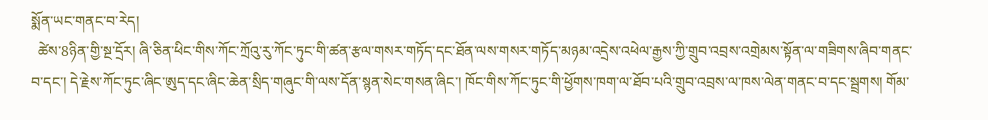སྨོན་ཡང་གནང་བ་རེད།
  ཚེས་8ཉིན་གྱི་སྔ་དྲོར། ཞི་ཅིན་ཕིང་གིས་ཀོང་ཀྲོའུ་རུ་ཀོང་ཏུང་གི་ཚན་རྩལ་གསར་གཏོད་དང་ཐོན་ལས་གསར་གཏོད་མཉམ་འདྲེས་འཕེལ་རྒྱས་ཀྱི་གྲུབ་འབྲས་འགྲེམས་སྟོན་ལ་གཟིགས་ཞིབ་གནང་བ་དང་། དེ་རྗེས་ཀོང་ཏུང་ཞིང་ཨུད་དང་ཞིང་ཆེན་སྲིད་གཞུང་གི་ལས་དོན་སྙན་སེང་གསན་ཞིང་། ཁོང་གིས་ཀོང་ཏུང་གི་ཕྱོགས་ཁག་ལ་ཐོབ་པའི་གྲུབ་འབྲས་ལ་ཁས་ལེན་གནང་བ་དང་སྦྲགས། གོམ་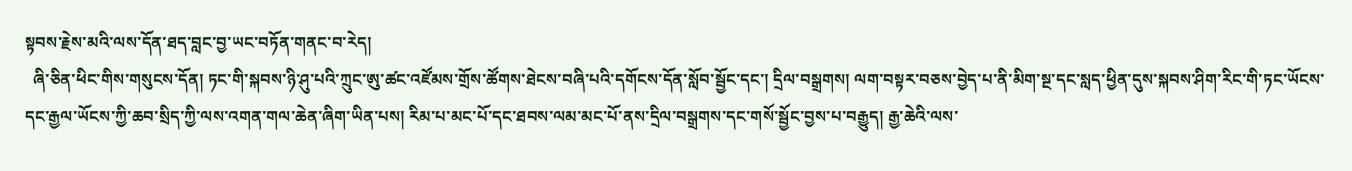སྟབས་རྗེས་མའི་ལས་དོན་ཐད་བླང་བྱ་ཡང་བཏོན་གནང་བ་རེད།
  ཞི་ཅིན་ཕིང་གིས་གསུངས་དོན། ཏང་གི་སྐབས་ཉི་ཤུ་པའི་ཀྲུང་ཨུ་ཚང་འཛོམས་གྲོས་ཚོགས་ཐེངས་བཞི་པའི་དགོངས་དོན་སློབ་སྦྱོང་དང་། དྲིལ་བསྒྲགས། ལག་བསྟར་བཅས་བྱེད་པ་ནི་མིག་སྔ་དང་སླད་ཕྱིན་དུས་སྐབས་ཤིག་རིང་གི་ཏང་ཡོངས་དང་རྒྱལ་ཡོངས་ཀྱི་ཆབ་སྲིད་ཀྱི་ལས་འགན་གལ་ཆེན་ཞིག་ཡིན་པས། རིམ་པ་མང་པོ་དང་ཐབས་ལམ་མང་པོ་ནས་དྲིལ་བསྒྲགས་དང་གསོ་སྦྱོང་བྱས་པ་བརྒྱུད། རྒྱ་ཆེའི་ལས་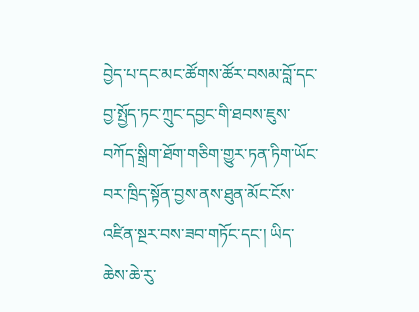བྱེད་པ་དང་མང་ཚོགས་ཚོར་བསམ་བློ་དང་བྱ་སྤྱོད་ཏང་ཀྲུང་དབྱང་གི་ཐབས་ཇུས་བཀོད་སྒྲིག་ཐོག་གཅིག་གྱུར་ཏན་ཏིག་ཡོང་བར་ཁྲིད་སྟོན་བྱས་ནས་ཐུན་མོང་ངོས་འཛིན་སྔར་བས་ཟབ་གཏོང་དང་། ཡིད་ཆེས་ཆེ་རུ་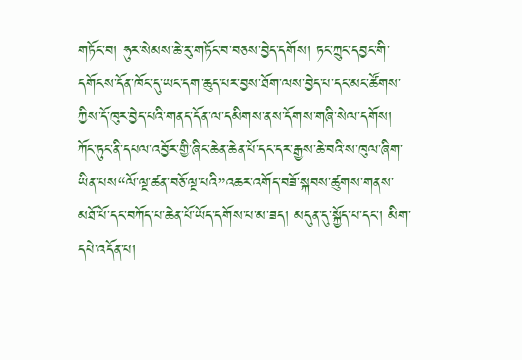གཏོང་བ། ཧུར་སེམས་ཆེ་རུ་གཏོང་བ་བཅས་བྱེད་དགོས། ཏང་ཀྲུང་དབྱང་གི་དགོངས་དོན་ཁོང་དུ་ཡང་དག་ཆུད་པར་བྱས་ཐོག་ལས་བྱེད་པ་དང་མང་ཚོགས་ཀྱིས་དོ་ཁུར་བྱེད་པའི་གནད་དོན་ལ་དམིགས་ནས་དོགས་གཞི་སེལ་དགོས། ཀོང་ཏུང་ནི་དཔལ་འབྱོར་གྱི་ཞིང་ཆེན་ཆེན་པོ་དང་དར་རྒྱས་ཆེ་བའི་ས་ཁུལ་ཞིག་ཡིན་པས“ལོ་ལྔ་ཚན་བཅོ་ལྔ་པའི”འཆར་འགོད་བཟོ་སྐབས་ཚུགས་གནས་མཐོ་པོ་དང་བཀོད་པ་ཆེན་པོ་ཡོད་དགོས་པ་མ་ཟད། མདུན་དུ་སྐྱོད་པ་དང་། མིག་དཔེ་འདོན་པ།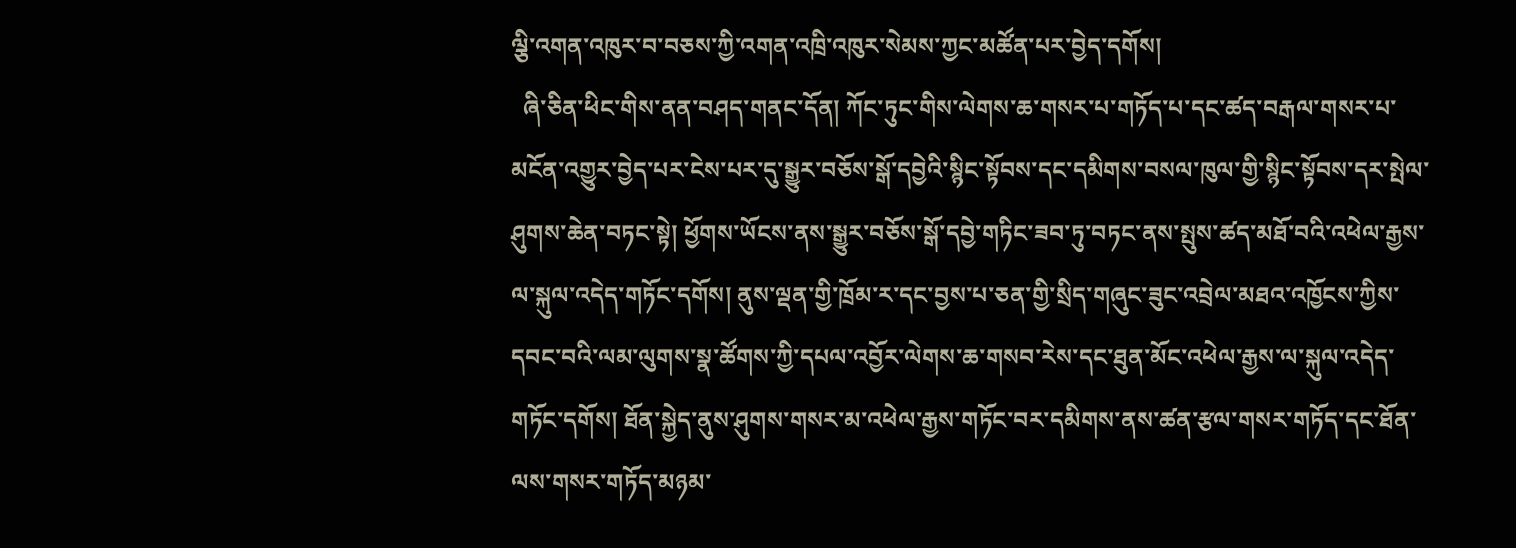ལྕི་འགན་འཁུར་བ་བཅས་ཀྱི་འགན་འཁྲི་འཁུར་སེམས་ཀྱང་མཚོན་པར་བྱེད་དགོས།
  ཞི་ཅིན་ཕིང་གིས་ནན་བཤད་གནང་དོན། ཀོང་ཏུང་གིས་ལེགས་ཆ་གསར་པ་གཏོད་པ་དང་ཚད་བརྒལ་གསར་པ་མངོན་འགྱུར་བྱེད་པར་ངེས་པར་དུ་སྒྱུར་བཅོས་སྒོ་དབྱེའི་སྙིང་སྟོབས་དང་དམིགས་བསལ་ཁུལ་གྱི་སྙིང་སྟོབས་དར་སྤེལ་ཤུགས་ཆེན་བཏང་སྟེ། ཕྱོགས་ཡོངས་ནས་སྒྱུར་བཅོས་སྒོ་དབྱེ་གཏིང་ཟབ་ཏུ་བཏང་ནས་སྤུས་ཚད་མཐོ་བའི་འཕེལ་རྒྱས་ལ་སྐུལ་འདེད་གཏོང་དགོས། ནུས་ལྡན་གྱི་ཁྲོམ་ར་དང་བྱས་པ་ཅན་གྱི་སྲིད་གཞུང་ཟུང་འབྲེལ་མཐའ་འཁྱོངས་ཀྱིས་དབང་བའི་ལམ་ལུགས་སྣ་ཚོགས་ཀྱི་དཔལ་འབྱོར་ལེགས་ཆ་གསབ་རེས་དང་ཐུན་མོང་འཕེལ་རྒྱས་ལ་སྐུལ་འདེད་གཏོང་དགོས། ཐོན་སྐྱེད་ནུས་ཤུགས་གསར་མ་འཕེལ་རྒྱས་གཏོང་བར་དམིགས་ནས་ཚན་རྩལ་གསར་གཏོད་དང་ཐོན་ལས་གསར་གཏོད་མཉམ་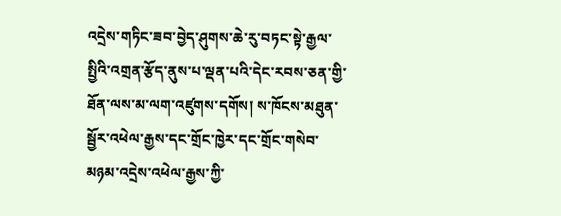འདྲེས་གཏིང་ཟབ་བྱེད་ཤུགས་ཆེ་རུ་བཏང་སྟེ་རྒྱལ་སྤྱིའི་འགྲན་རྩོད་ནུས་པ་ལྡན་པའི་དེང་རབས་ཅན་གྱི་ཐོན་ལས་མ་ལག་འཛུགས་དགོས། ས་ཁོངས་མཐུན་སྦྱོར་འཕེལ་རྒྱས་དང་གྲོང་ཁྱེར་དང་གྲོང་གསེབ་མཉམ་འདྲེས་འཕེལ་རྒྱས་ཀྱི་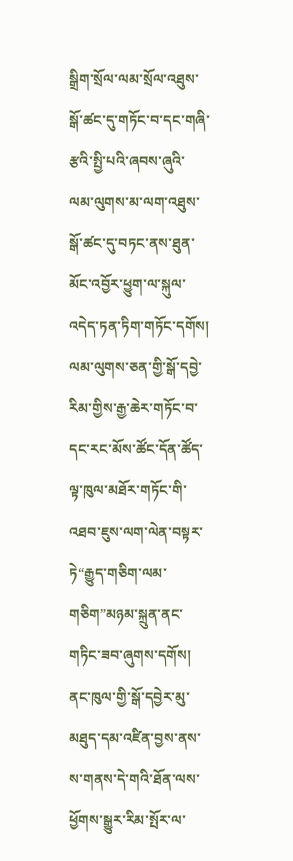སྒྲིག་སྲོལ་ལམ་སྲོལ་འཐུས་སྒོ་ཚང་དུ་གཏོང་བ་དང་གཞི་རྩའི་སྤྱི་པའི་ཞབས་ཞུའི་ལམ་ལུགས་མ་ལག་འཐུས་སྒོ་ཚང་དུ་བཏང་ནས་ཐུན་མོང་འབྱོར་ཕྱུག་ལ་སྐུལ་འདེད་ཏན་ཏིག་གཏོང་དགོས། ལམ་ལུགས་ཅན་གྱི་སྒོ་དབྱེ་རིམ་གྱིས་རྒྱ་ཆེར་གཏོང་བ་དང་རང་མོས་ཚོང་དོན་ཚོད་ལྟ་ཁུལ་མཐོར་གཏོང་གི་འཐབ་ཇུས་ལག་ལེན་བསྟར་ཏེ“རྒྱུད་གཅིག་ལམ་གཅིག”མཉམ་སྐྲུན་ནང་གཏིང་ཟབ་ཞུགས་དགོས། ནང་ཁུལ་གྱི་སྒོ་དབྱེར་མུ་མཐུད་དམ་འཛིན་བྱས་ནས་ས་གནས་དེ་གའི་ཐོན་ལས་ཕྱོགས་སྒྱུར་རིམ་སྤོར་ལ་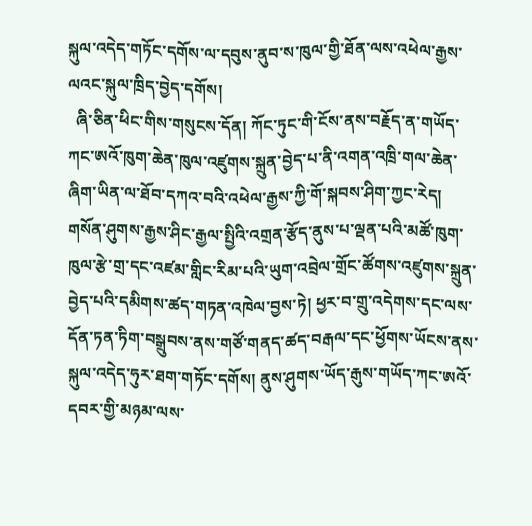སྐུལ་འདེད་གཏོང་དགོས་ལ་དབུས་ནུབ་ས་ཁུལ་གྱི་ཐོན་ལས་འཕེལ་རྒྱས་ལའང་སྐུལ་ཁྲིད་བྱེད་དགོས།
  ཞི་ཅིན་ཕིང་གིས་གསུངས་དོན། ཀོང་ཏུང་གི་ངོས་ནས་བརྗོད་ན་གཡོད་ཀང་ཨའོ་ཁུག་ཆེན་ཁུལ་འཛུགས་སྐྲུན་བྱེད་པ་ནི་འགན་འཁྲི་གལ་ཆེན་ཞིག་ཡིན་ལ་ཐོབ་དཀའ་བའི་འཕེལ་རྒྱས་ཀྱི་གོ་སྐབས་ཤིག་ཀྱང་རེད། གསོན་ཤུགས་རྒྱས་ཤིང་རྒྱལ་སྤྱིའི་འགྲན་རྩོད་ནུས་པ་ལྡན་པའི་མཚོ་ཁུག་ཁུལ་རྩེ་གྲ་དང་འཛམ་གླིང་རིམ་པའི་ཡུག་འབྲེལ་གྲོང་ཚོགས་འཛུགས་སྐྲུན་བྱེད་པའི་དམིགས་ཚད་གཏན་འཁེལ་བྱས་ཏེ། ཕྱར་བ་གྲུ་འདེགས་དང་ལས་དོན་ཏན་ཏིག་བསྒྲུབས་ནས་གཙོ་གནད་ཚད་བརྒལ་དང་ཕྱོགས་ཡོངས་ནས་སྐུལ་འདེད་ཧུར་ཐག་གཏོང་དགོས། ནུས་ཤུགས་ཡོད་རྒུས་གཡོད་ཀང་ཨའོ་དབར་གྱི་མཉམ་ལས་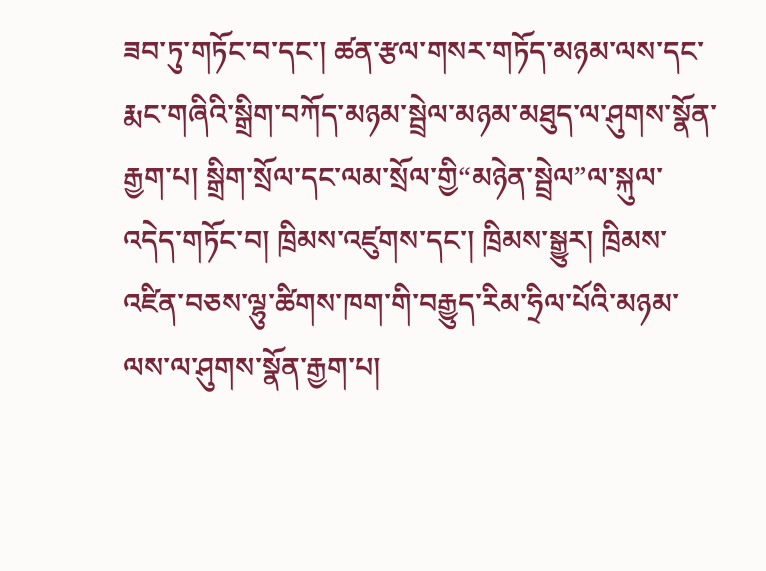ཟབ་ཏུ་གཏོང་བ་དང་། ཚན་རྩལ་གསར་གཏོད་མཉམ་ལས་དང་རྨང་གཞིའི་སྒྲིག་བཀོད་མཉམ་སྦྲེལ་མཉམ་མཐུད་ལ་ཤུགས་སྣོན་རྒྱག་པ། སྒྲིག་སྲོལ་དང་ལམ་སྲོལ་གྱི“མཉེན་སྦྲེལ”ལ་སྐུལ་འདེད་གཏོང་བ། ཁྲིམས་འཛུགས་དང་། ཁྲིམས་སྒྱུར། ཁྲིམས་འཛིན་བཅས་ལྷུ་ཚིགས་ཁག་གི་བརྒྱུད་རིམ་ཧྲིལ་པོའི་མཉམ་ལས་ལ་ཤུགས་སྣོན་རྒྱག་པ།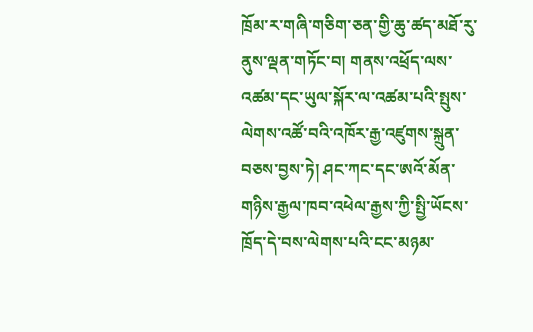ཁྲོམ་ར་གཞི་གཅིག་ཅན་གྱི་ཆུ་ཚད་མཐོ་རུ་ནུས་ལྡན་གཏོང་བ། གནས་འཕྲོད་ལས་འཚམ་དང་ཡུལ་སྐོར་ལ་འཚམ་པའི་སྤུས་ལེགས་འཚོ་བའི་འཁོར་རྒྱ་འཛུགས་སྐྲུན་བཅས་བྱས་ཏེ། ཤང་ཀང་དང་ཨའོ་མོན་གཉིས་རྒྱལ་ཁབ་འཕེལ་རྒྱས་ཀྱི་སྤྱི་ཡོངས་ཁྲོད་དེ་བས་ལེགས་པའི་ངང་མཉམ་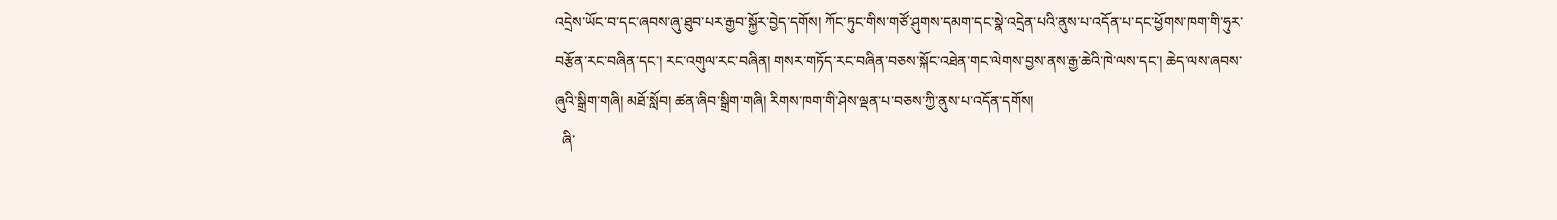འདྲེས་ཡོང་བ་དང་ཞབས་ཞུ་ཐུབ་པར་རྒྱབ་སྐྱོར་བྱེད་དགོས། ཀོང་ཏུང་གིས་གཙོ་ཤུགས་དམག་དང་སྣེ་འདྲེན་པའི་ནུས་པ་འདོན་པ་དང་ཕྱོགས་ཁག་གི་ཧུར་བརྩོན་རང་བཞིན་དང་། རང་འགུལ་རང་བཞིན། གསར་གཏོད་རང་བཞིན་བཅས་སྐོང་འཐེན་གང་ལེགས་བྱས་ནས་རྒྱ་ཆེའི་ཁེ་ལས་དང་། ཆེད་ལས་ཞབས་ཞུའི་སྒྲིག་གཞི། མཐོ་སློབ། ཚན་ཞིབ་སྒྲིག་གཞི། རིགས་ཁག་གི་ཤེས་ལྡན་པ་བཅས་ཀྱི་ནུས་པ་འདོན་དགོས།
  ཞི་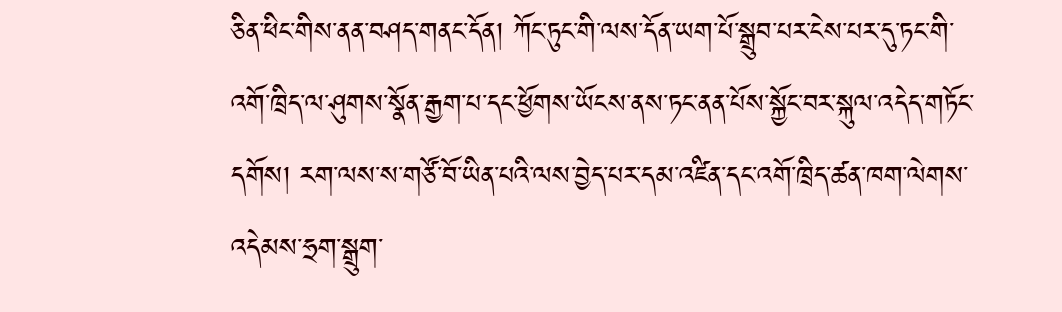ཅིན་ཕིང་གིས་ནན་བཤད་གནང་དོན། ཀོང་ཏུང་གི་ལས་དོན་ཡག་པོ་སྒྲུབ་པར་ངེས་པར་དུ་ཏང་གི་འགོ་ཁྲིད་ལ་ཤུགས་སྣོན་རྒྱག་པ་དང་ཕྱོགས་ཡོངས་ནས་ཏང་ནན་པོས་སྐྱོང་བར་སྐུལ་འདེད་གཏོང་དགོས། རག་ལས་ས་གཙོ་བོ་ཡིན་པའི་ལས་བྱེད་པར་དམ་འཛིན་དང་འགོ་ཁྲིད་ཚན་ཁག་ལེགས་འདེམས་ཧྲག་སྒྲུག་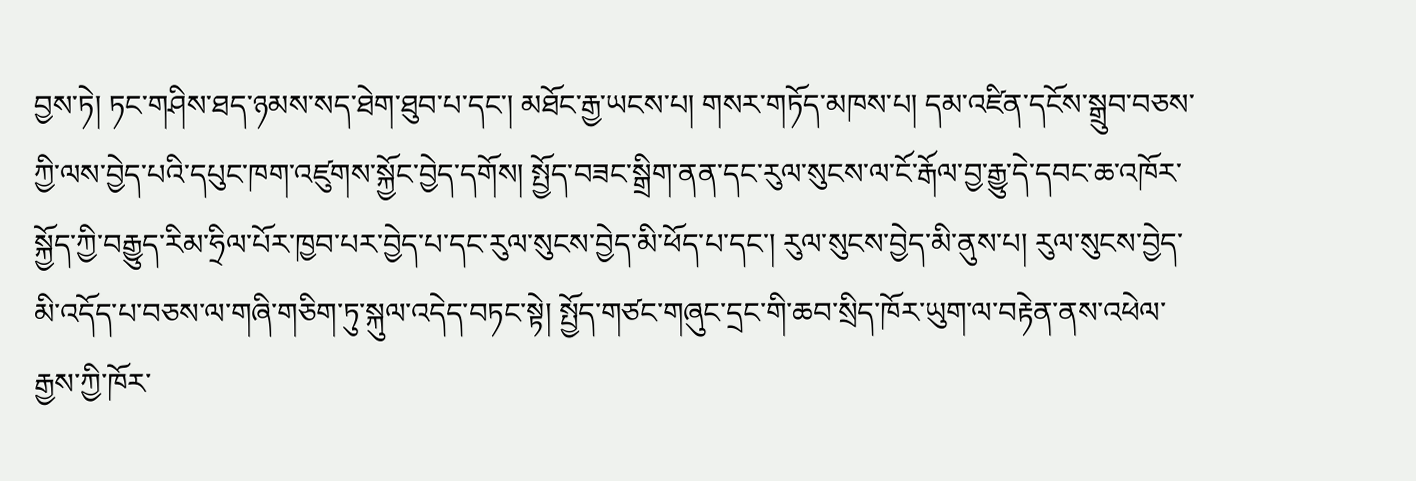བྱས་ཏེ། ཏང་གཤིས་ཐད་ཉམས་སད་ཐེག་ཐུབ་པ་དང་། མཐོང་རྒྱ་ཡངས་པ། གསར་གཏོད་མཁས་པ། དམ་འཛིན་དངོས་སྒྲུབ་བཅས་ཀྱི་ལས་བྱེད་པའི་དཔུང་ཁག་འཛུགས་སྐྱོང་བྱེད་དགོས། སྤྱོད་བཟང་སྒྲིག་ནན་དང་རུལ་སུངས་ལ་ངོ་རྒོལ་བྱ་རྒྱུ་དེ་དབང་ཆ་འཁོར་སྐྱོད་ཀྱི་བརྒྱུད་རིམ་ཧྲིལ་པོར་ཁྱབ་པར་བྱེད་པ་དང་རུལ་སུངས་བྱེད་མི་ཕོད་པ་དང་། རུལ་སུངས་བྱེད་མི་ནུས་པ། རུལ་སུངས་བྱེད་མི་འདོད་པ་བཅས་ལ་གཞི་གཅིག་ཏུ་སྐུལ་འདེད་བཏང་སྟེ། སྤྱོད་གཙང་གཞུང་དྲང་གི་ཆབ་སྲིད་ཁོར་ཡུག་ལ་བརྟེན་ནས་འཕེལ་རྒྱས་ཀྱི་ཁོར་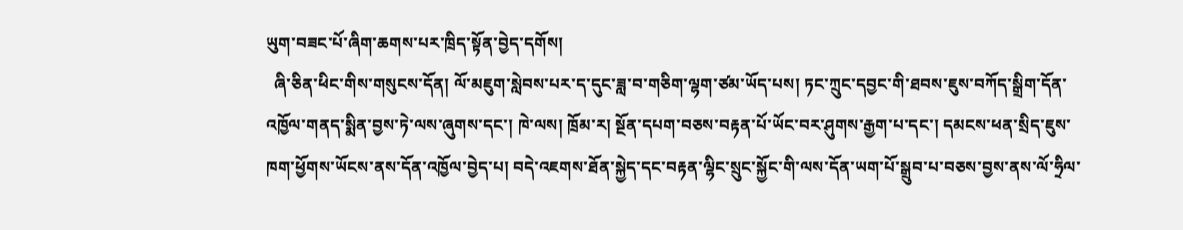ཡུག་བཟང་པོ་ཞིག་ཆགས་པར་ཁྲིད་སྟོན་བྱེད་དགོས།
  ཞི་ཅིན་ཕིང་གིས་གསུངས་དོན། ལོ་མཇུག་སླེབས་པར་ད་དུང་ཟླ་བ་གཅིག་ལྷག་ཙམ་ཡོད་པས། ཏང་ཀྲུང་དབྱང་གི་ཐབས་ཇུས་བཀོད་སྒྲིག་དོན་འཁྱོལ་གནད་སྨིན་བྱས་ཏེ་ལས་ཞུགས་དང་། ཁེ་ལས། ཁྲོམ་ར། སྔོན་དཔག་བཅས་བརྟན་པོ་ཡོང་བར་ཤུགས་རྒྱག་པ་དང་། དམངས་ཕན་སྲིད་ཇུས་ཁག་ཕྱོགས་ཡོངས་ནས་དོན་འཁྱོལ་བྱེད་པ། བདེ་འཇགས་ཐོན་སྐྱེད་དང་བརྟན་ལྷིང་སྲུང་སྐྱོང་གི་ལས་དོན་ཡག་པོ་སྒྲུབ་པ་བཅས་བྱས་ནས་ལོ་ཧྲིལ་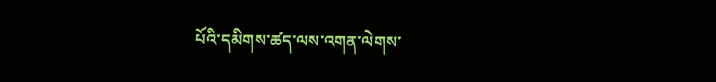པོའི་དམིགས་ཚད་ལས་འགན་ལེགས་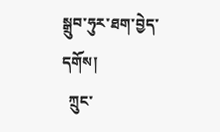སྒྲུབ་ཧུར་ཐག་བྱེད་དགོས།
  ཀྲུང་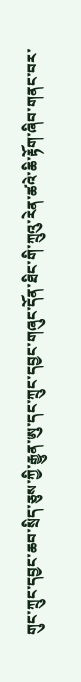གུང་ཀྲུང་དབྱང་ཆབ་སྲིད་ཅུས་ཀྱི་རྒྱུན་ཨུ་དང་ཀྲུང་དབྱང་གཞུང་དོན་ཐིང་གི་ཀྲུའུ་རེན་ཚའེ་ཆི་རྟོག་ཞིབ་གནང་བར་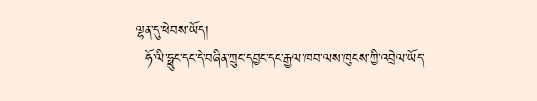ལྷན་དུ་ཕེབས་ཡོད།
  ཧོ་ལི་ཧྥུང་དང་དེ་བཞིན་ཀྲུང་དབྱང་དང་རྒྱལ་ཁབ་ལས་ཁུངས་ཀྱི་འབྲེལ་ཡོད་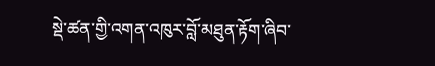སྡེ་ཚན་གྱི་འགན་འཁུར་བློ་མཐུན་རྟོག་ཞིབ་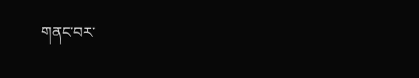གནང་བར་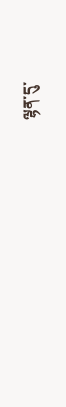ལྷན་དུ་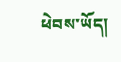ཕེབས་ཡོད།